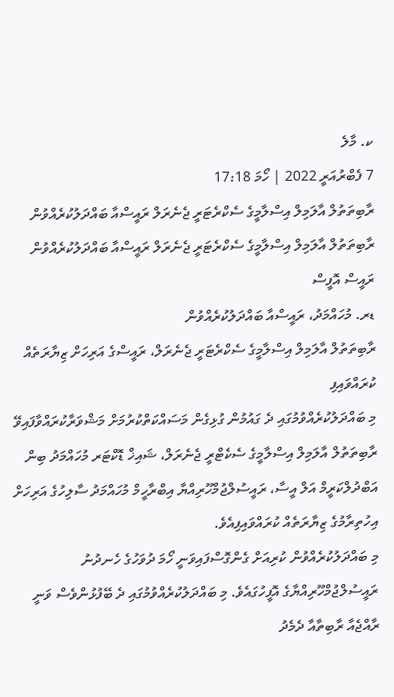ކ. މާލެ
7 ފެބްރުއަރީ 2022 | ހޯމަ 17:18
ރާބިތަތުލް އާލަމިލް އިސްލާމީގެ ސެކްރެޓަރީ ޖެނެރަލް ރައީސްއާ ބައްދަލުކުރެއްވުން
ރާބިތަތުލް އާލަމިލް އިސްލާމީގެ ސެކްރެޓަރީ ޖެނެރަލް ރައީސްއާ ބައްދަލުކުރެއްވުން
ރައީސް އޮފީސް
ޑރ. މުހައްމަދު، ރައީސްއާ ބައްދަލުކުރެއްވުން
ރާބިތަތުލް އާލަމިލް އިސްލާމީގެ ސެކްރެޓަރީ ޖެނެރަލް، ރައީސްގެ އަރިހަށް ޒިޔާރަތެއް ކުރައްވައިފި
މި ބައްދަލުކުރެއްވުމުގައި ދެ ގައުމުން ގުޅިގެން މަސައްކަތްކުރުމަށް މަޝްވަރާކުރައްވާފައިވޭ
ރާބިތަތުލް އާލަމިލް އިސްލާމީގެ ސެކެޓްރީ ޖެނެރަލް، ޝައިޚް ޑޮކްޓަރ މުހައްމަދު ބިން އަބްދުލްކަރީމް އަލް އީސާ، ރައީސުލްޖުމްހޫރިއްޔާ އިބްރާހީމް މުހައްމަދު ސާލިހުގެ އަރިހަށް އިހުތިރާމުގެ ޒިޔާރަތެއް ކުރައްވައިފިއެވެ.
މި ބައްދަލުކުރެއްވުން ކުރިއަށް ގެންގޮސްފައިވަނީ ހޯމަ ދުވަހުގެ ހެނދުނު ރައީސުލްޖުމްހޫރިއްޔާގެ އޮފީހުގައެވެ. މި ބައްދަލުކުރެއްވުމުގައި ދެ ބޭފުޅުންވެސް ވަނީ ރާއްޖެއާ ރާބިތާއާ ދެމެދު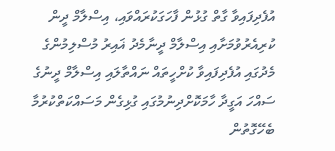އުފެދިފައިވާ ގާތް ގުޅުން ފާހަގަކުރައްވައި، އިސްލާމް ދީން ކުރިއެރުވުމަށާއި އިސްލާމް ދީނާމެދު ޣައިރު މުސްލިމުންގެ މެދުގައި އުފެދިފައިވާ ކުށްހީތައް ނައްތާލައި އިސްލާމް ދީނުގެ ސައްހަ އަގީދާ ހާމަކޮށްދިނުމުގައި ގުޅިގެން މަސައްކަތްކުރުމާ ބެހޭގޮތުން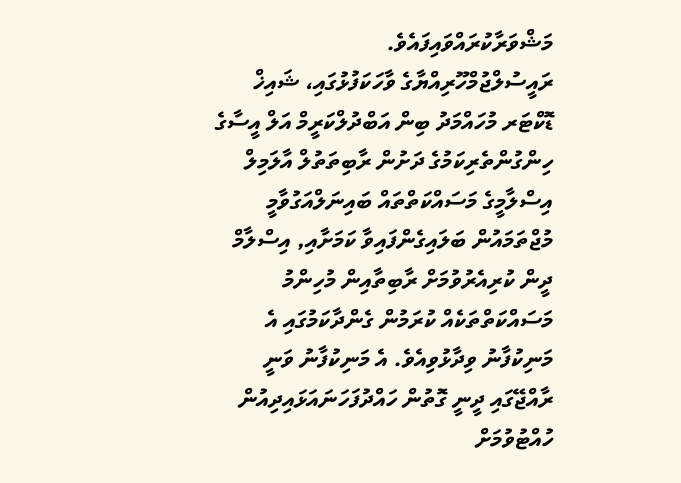މަޝްވަރާކުރައްވައިފައެވެ.
ރައީސުލްޖުމްހޫރިއްޔާގެ ވާހަކަފުޅުގައި، ޝައިޚް ޑޮކްޓަރ މުހައްމަދު ބިން އަބްދުލްކަރީމް އަލް އީސާގެ ހިންގުންތެރިކަމުގެ ދަށުން ރާބިތަތުލް އާލަމިލް އިސްލާމީގެ މަސައްކަތްތައް ބައިނަލްއަގުވާމީ މުޖްތަމައުން ބަލައިގެންފައިވާ ކަމަށާއި, އިސްލާމް ދީން ކުރިއެރުވުމަށް ރާބިތާއިން މުހިންމު މަސައްކަތްތަކެއް ކުރަމުން ގެންދާކަމުގައި އެ މަނިކުފާނު ވިދާޅުވިއެވެ. އެ މަނިކުފާނު ވަނީ ރާއްޖޭގައި ދީނީ ގޮތުން ހައްދުފަހަނައަޅައިދިއުން ހުއްޓުވުމަށް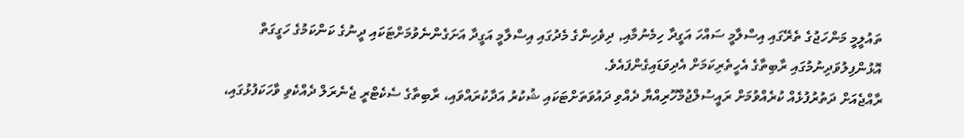ތައުލީމީ މަންހަޖުގެ ތެރޭގައި އިސްލާމީ ސައްހަ އަގީދާ ހިމެނުމާއި, ދިވެހިންގެ މެދުގައި އިސްލާމީ އަގީދާ އަށަގެންނެވުމަށްޓަކައި ދީނުގެ ކަންކަމުގެ ހަގީގަތް އޮޅުންފިލުވަދިނުމުގައި ރާބިތާގެ އެހީތެރިކަމަށް އެދިވަޑައިގެންފައެވެ.
ރާއްޖެއަށް ދަތުރުފުޅެއް ކުރެއްވުމަށް ރައީސުލްޖުމްހޫރިއްޔާ ދެއްވި ދައުވަތަށްޓަކައި ޝުކުރު އަދާކުރައްވައި، ރާބިތާގެ ސެކެޓްރީ ޖެނެރަލް ދެއްކެވި ވާހަކަފުޅުގައި،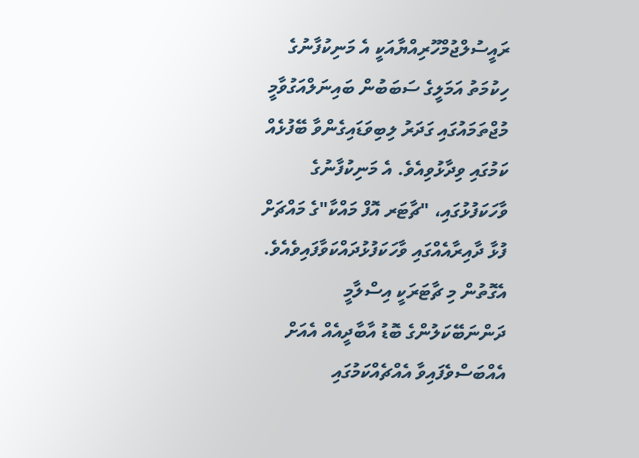ރައީސުލްޖުމްހޫރިއްޔާއަކީ އެ މަނިކުފާނުގެ ހިކުމަތު އަމަލީގެ ސަބަބުން ބައިނަލްއަގުވާމީ މުޖްތަމައުގައި ގަދަރު ލިބިވަޑައިގެންވާ ބޭފުޅެއް ކަމުގައި ވިދާޅުވިއެވެ. އެ މަނިކުފާނުގެ ވާހަކަފުޅުގައި، "ޗާޓަރ އޮފް މައްކާ"ގެ މައްޗަށް ފުޅާ ދާއިރާއެއްގައި ވާހަކަފުޅުދައްކަވާފައިވެއެވެ. އެގޮތުން މި ޗާޓަރަކީ އިސްލާމީ ދަންނަބޭކަލުންގެ ބޮޑު އާބާދީއެއް އެއަށް އެއްބަސްވެފައިވާ އެއްޗެއްކަމުގައި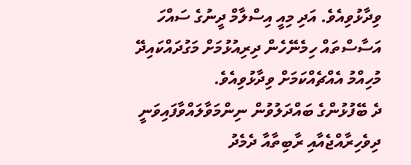ވިދާޅުވިއެވެ. އަދި މިއީ އިސްލާމް ދީނުގެ ސައްހަ އަސާސްތައް ހިމެނޭހެން ދިރިއުޅުމަށް މަގުދައްކައިދޭ މުހިއްމު އެއްޗެއްކަމަށް ވިދާޅުވިއެވެ.
ދެ ބޭފުޅުންގެ ބައްދަލުވުން ނިންމަވާލައްވާފައިވަނީ ދިވެހިރާއްޖެއާއި ރާބިތާއާ ދެމެދު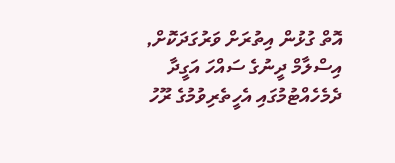އޮތް ގުޅުން އިތުރަށް ވަރުގަދަކޮށް, އިސްލާމް ދީނުގެ ސައްހަ އަގީދާ ދެމެހެއްޓުމުގައި އެހީތެރިވުމުގެ ރޫހު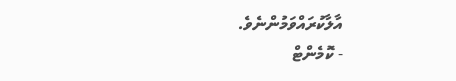އާލާކުރައްވަމުންނެވެ.
- ކޮމެންޓް